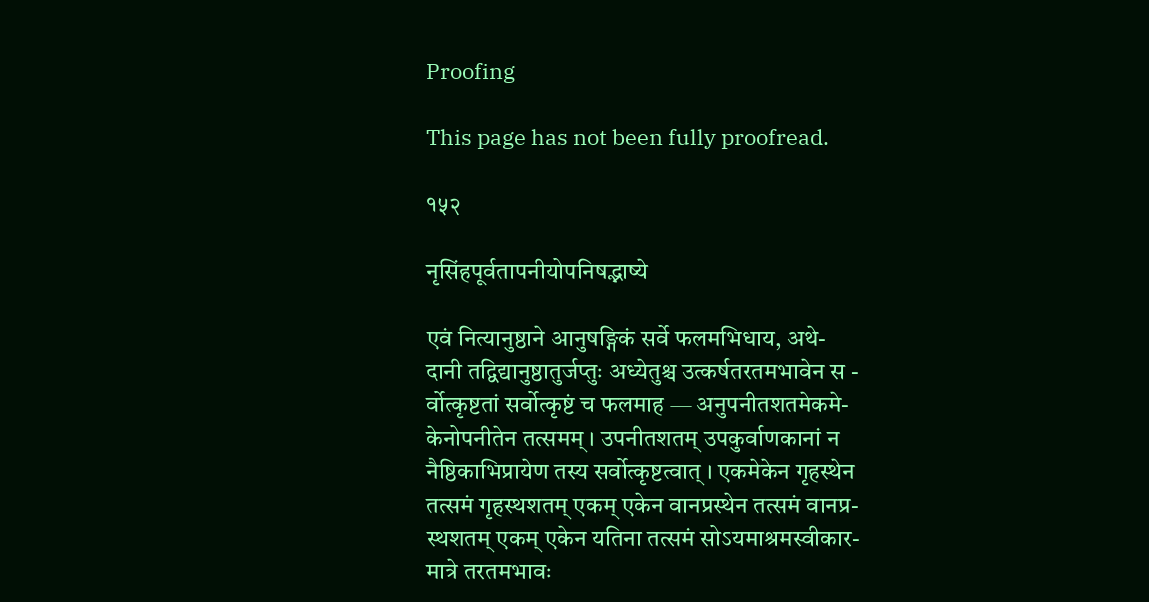Proofing

This page has not been fully proofread.

१५२

नृसिंहपूर्वतापनीयोपनिषद्भाष्ये

एवं नित्यानुष्ठाने आनुषङ्गिकं सर्वे फलमभिधाय, अथे-
दानी तद्विद्यानुष्ठातुर्जप्तुः अध्येतुश्च उत्कर्षतरतमभावेन स -
र्वोत्कृष्टतां सर्वोत्कृष्टं च फलमाह — अनुपनीतशतमेकमे-
केनोपनीतेन तत्समम् । उपनीतशतम् उपकुर्वाणकानां न
नैष्ठिकाभिप्रायेण तस्य सर्वोत्कृष्टत्वात् । एकमेकेन गृहस्थेन
तत्समं गृहस्थशतम् एकम् एकेन वानप्रस्थेन तत्समं वानप्र-
स्थशतम् एकम् एकेन यतिना तत्समं सोऽयमाश्रमस्वीकार-
मात्रे तरतमभावः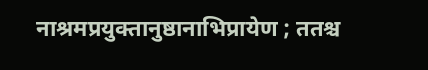नाश्रमप्रयुक्तानुष्ठानाभिप्रायेण ; ततश्च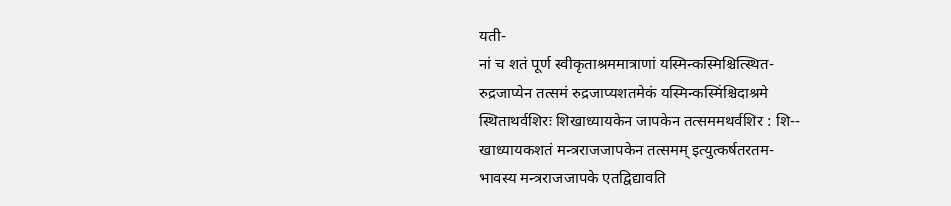यती-
नां च शतं पूर्ण स्वीकृताश्रममात्राणां यस्मिन्कस्मिश्चित्स्थित-
रुद्रजाप्येन तत्समं रुद्रजाप्यशतमेकं यस्मिन्कस्मिंश्चिदाश्रमे
स्थिताथर्वशिरः शिखाध्यायकेन जापकेन तत्सममथर्वशिर : शि--
खाध्यायकशतं मन्त्रराजजापकेन तत्समम् इत्युत्कर्षतरतम-
भावस्य मन्त्रराजजापके एतद्विद्यावति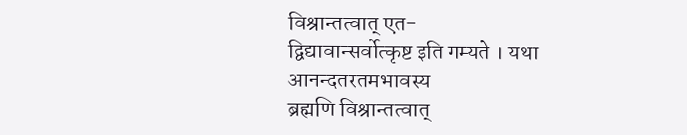विश्रान्तत्वात् एत-
द्विद्यावान्सर्वोत्कृष्ट इति गम्यते । यथा आनन्दतरतमभावस्य
ब्रह्मणि विश्रान्तत्वात्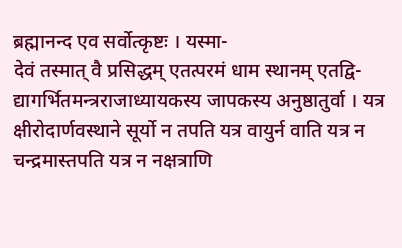ब्रह्मानन्द एव सर्वोत्कृष्टः । यस्मा-
देवं तस्मात् वै प्रसिद्धम् एतत्परमं धाम स्थानम् एतद्वि-
द्यागर्भितमन्त्रराजाध्यायकस्य जापकस्य अनुष्ठातुर्वा । यत्र
क्षीरोदार्णवस्थाने सूर्यो न तपति यत्र वायुर्न वाति यत्र न
चन्द्रमास्तपति यत्र न नक्षत्राणि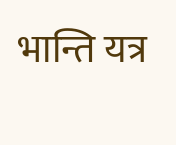भान्ति यत्र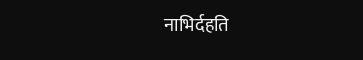नाभिर्दहति